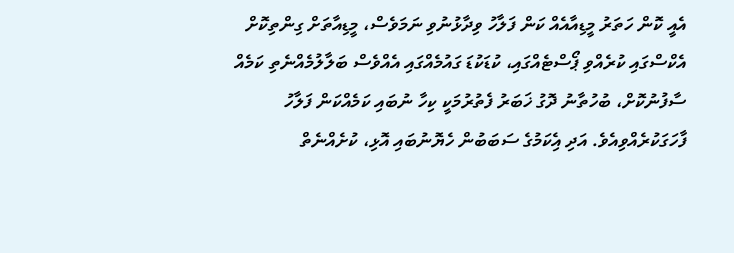އެއީ ކޮން ހަތަރު މީޑިއާއެއް ކަން ފަލާހު ވިދާޅުނުވި ނަމަވެސް، މީޑިއާތަށް ގިންތިކޮށް އެކްސްގައި ކުރެއްވި ޕޯސްޓެއްގައި، ކުޑަކުޑަ ގައުމެއްގައި އެއްވެސް ބަލާލުމެއްނެތި ކަމެއް ސާފުނުކޮށް، ބުހުތާނު ދޮގު ޚަބަރު ފެތުރުމަކީ ކިހާ ނުބައި ކަމެއްކަން ފަލާހު ފާހަގަކުރެއްވިއެވެ. އަދި އެިކަމުގެ ސަބަބުން ހެޔޮނުބައި އޮޅި، ކުށެއްނެތް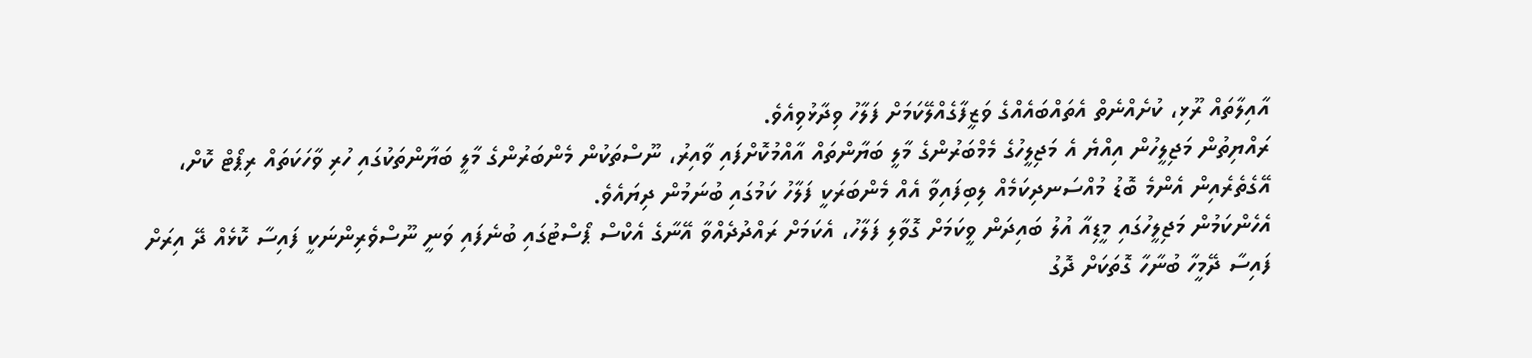އާއިލާތައް ރޫޅި، ކުށެއްނެތް އެތައްބައެއްގެ ވަޒީފާގެއްލޭކަމަށް ފަލާހު ވިދާޅުވިއެވެ.
ރައްޔިތުން މަޖިލީހުން އިއްޔެ އެ މަޖިލީހުގެ މެމްބަރުންގެ މާލީ ބަޔާންތައް އާއްމުކޮށްފައި ވާއިރު، ނޫސްތަކުން މެންބަރުންގެ މާލީ ބަޔާންތަކުގައި ހުރި ވާހަކަތައް ރިޕޯޓް ކޮށް، އޭގެތެރެއިން އެންމެ ބޮޑު މުއްސަނދިކަމެއް ލިބިފައިވާ އެއް މެންބަރަކީ ފަލާހު ކަމުގައި ބުނަމުން ދިޔައެވެ.
އެހެންކަމުން މަޖިލީހުގައި މީޑިއާ އުލު ބައިދަން ވީކަމަށް ގޮވާލި ފަލާހު، އެކަމަށް ރައްދުދެއްވާ އޭނާގެ އެކްސް ޕޯސްޓުގައި ބުނެފައި ވަނީ ނޫސްވެރިންނަކީ ފައިސާ ކޮޅެއް ދޭ އިރަށް ފައިސާ ދޭމީހާ ބުނާހާ ގޮތަކަށް ދޮގު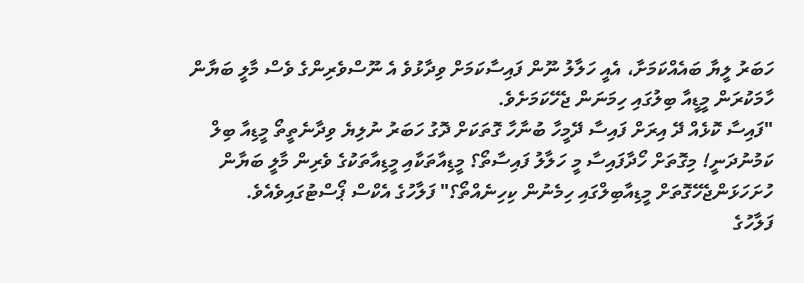ހަބަރު ލީޔާ ބައެއްކަމަށާ، އެއީ ހަލާލު ނޫން ފައިސާކަމަށް ވިދާޅުވެ އެ ނޫސްވެރިންގެ ވެސް މާލީ ބަޔާން ހާމަކުރަން މީޑީއާ ބިލުގައި ހިމަނަން ޖެހޭކަމަށެވެ.
"ފައިސާ ކޮޅެއް ދޭ އިރަށް ފައިސާ ދޭމީހާ ބުނާހާ ގޮތަކަށް ދޮގު ހަބަރު ނުލިޔެ ވިދާނެތީތޯ މީޑިއާ ބިލް ކަމުނުދަނީ! މިގޮތަށް ހޯދާފައިސާ މީ ހަލާލު ފައިސާތޯ؟ މީޑިއާތަކާއި މީޑިއާތަކުގެ ވެރިން މާލީ ބަޔާން ހުށަހަޅަންޖެހޭގޮތަށް މީޑިއާބިލްގައި ހިމެނުން ކިހިނެއްތޯ؟" ފަލާހުގެ އެކްސް ޕޯސްޓުގައިވެއެވެ.
ފަލާހުގެ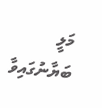މަލީ ބަޔާނުގައިވާ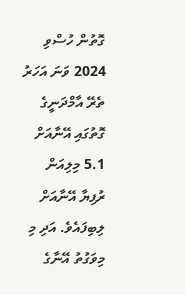ގޮތުން ހުސްވި 2024 ވަނަ އަހަރު ތެރޭ އާމްދަނީގެ ގޮތުގައި އޭނާއަށް 5.1 މިލިއަން ރުފިޔާ އޭނާއަށް ލިބިފައެވެ. އަދި މި މިވަގުތު އޭނާގެ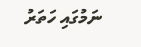ނަމުގައި ހަތަރު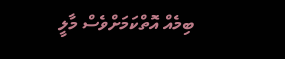ބިމެއް އޮތްކަމަށްވެސް މާލީ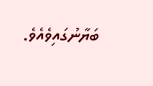ބަޔާނުގައިވެއެވެ.